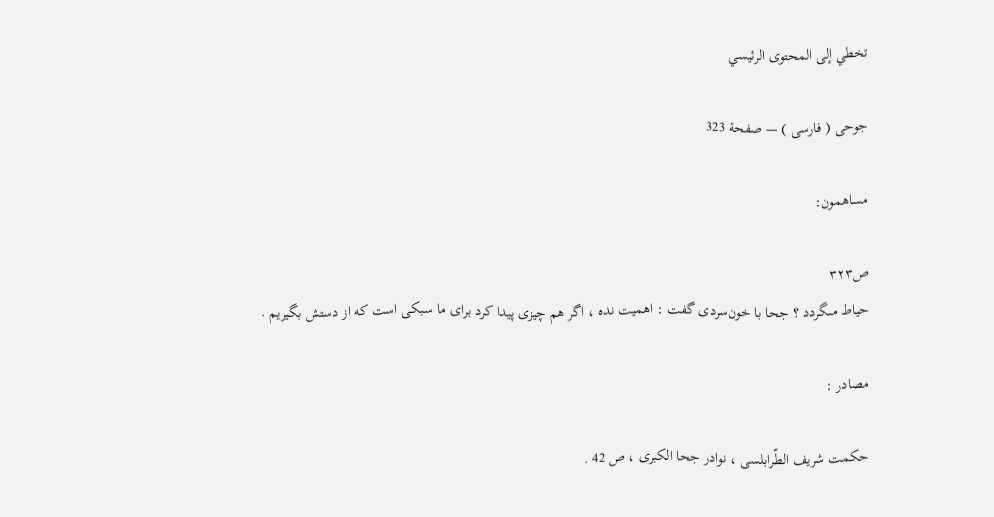تخطي إلى المحتوى الرئيسي

جوحى ( فارسى ) — صفحة 323

مساهمون:

ص٣٢٣
حياط مىگردد ؟ جحا با خون‌سردى گفت : اهميت نده ، اگر هم چيزى پيدا كرد براى ما سبكى است كه از دستش بگيريم .

مصادر :

حكمت شريف الطّرابلسى ، نوادر جحا الكبرى ، ص 42 .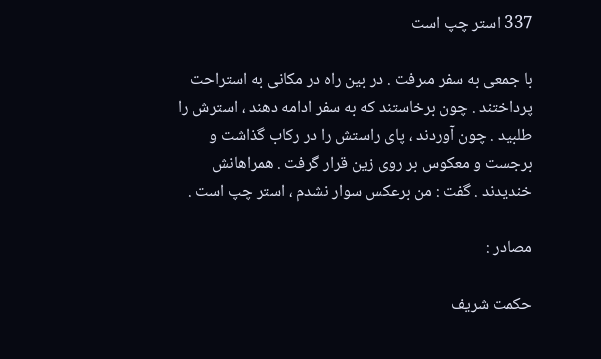337 استر چپ است

با جمعى به سفر مىرفت . در بين راه در مكانى به استراحت پرداختند . چون برخاستند كه به سفر ادامه دهند ، استرش را طلبيد . چون آوردند ، پاى راستش را در ركاب گذاشت و برجست و معكوس بر روى زين قرار گرفت . همراهانش خنديدند . گفت : من برعكس سوار نشدم ، استر چپ است .

مصادر :

حكمت شريف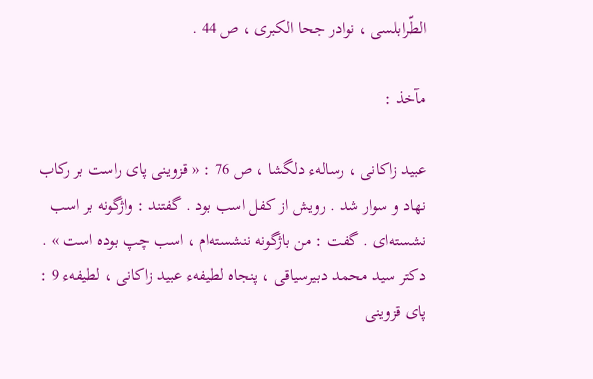الطّرابلسى ، نوادر جحا الكبرى ، ص 44 .

مآخذ :

عبيد زاكانى ، رسالهء دلگشا ، ص 76 : « قزوينى پاى راست بر ركاب نهاد و سوار شد . رويش از كفل اسب بود . گفتند : واژگونه بر اسب نشسته‌اى . گفت : من باژگونه ننشسته‌ام ، اسب چپ بوده است » . دكتر سيد محمد دبيرسياقى ، پنجاه لطيفهء عبيد زاكانى ، لطيفهء 9 :
پاى قزوينى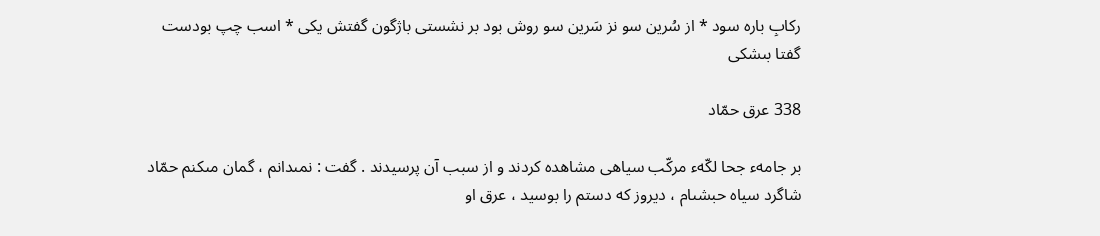ركابِ باره سود * از سُرين سو نز سَرين سو روش بود بر نشستى باژگون گفتش يكى * اسب چپ بودست گفتا بىشكى

338 عرق حمّاد

بر جامهء جحا لكّهء مركّب سياهى مشاهده كردند و از سبب آن پرسيدند . گفت : نمىدانم ، گمان مىكنم حمّاد شاگرد سياه حبشىام ، ديروز كه دستم را بوسيد ، عرق او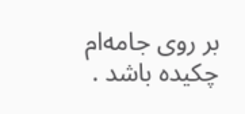بر روى جامه‌ام چكيده باشد .